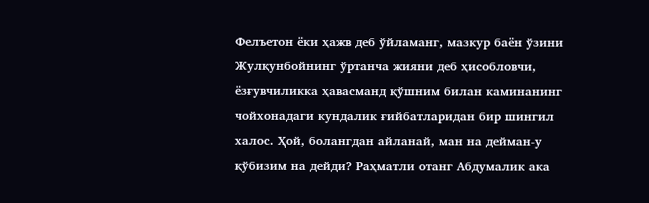Фелъетон ёки ҳажв деб ўйламанг, мазкур баён ўзини Жулқунбойнинг ўртанча жияни деб ҳисобловчи, ёзғувчиликка ҳавасманд қўшним билан каминанинг чойхонадаги кундалик ғийбатларидан бир шингил халос. Ҳой, болангдан айланай, ман на дейман-у қўбизим на дейди? Раҳматли отанг Абдумалик ака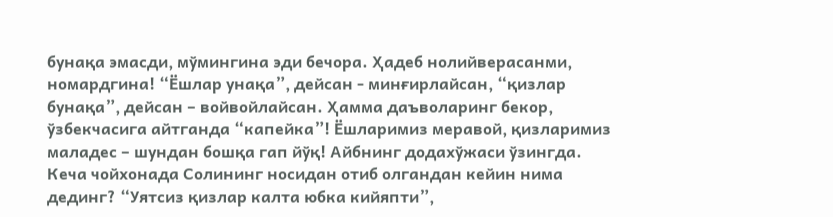бунақа эмасди, мўмингина эди бечора. Ҳадеб нолийверасанми, номардгина! “Ёшлар унақа”, дейсан - минғирлайсан, “қизлар бунақа”, дейсан – войвойлайсан. Ҳамма даъволаринг бекор, ўзбекчасига айтганда “капейка”! Ёшларимиз меравой, қизларимиз маладес – шундан бошқа гап йўқ! Айбнинг додахўжаси ўзингда. Кеча чойхонада Солининг носидан отиб олгандан кейин нима дединг? “Уятсиз қизлар калта юбка кийяпти”,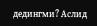дедингми? Аслид